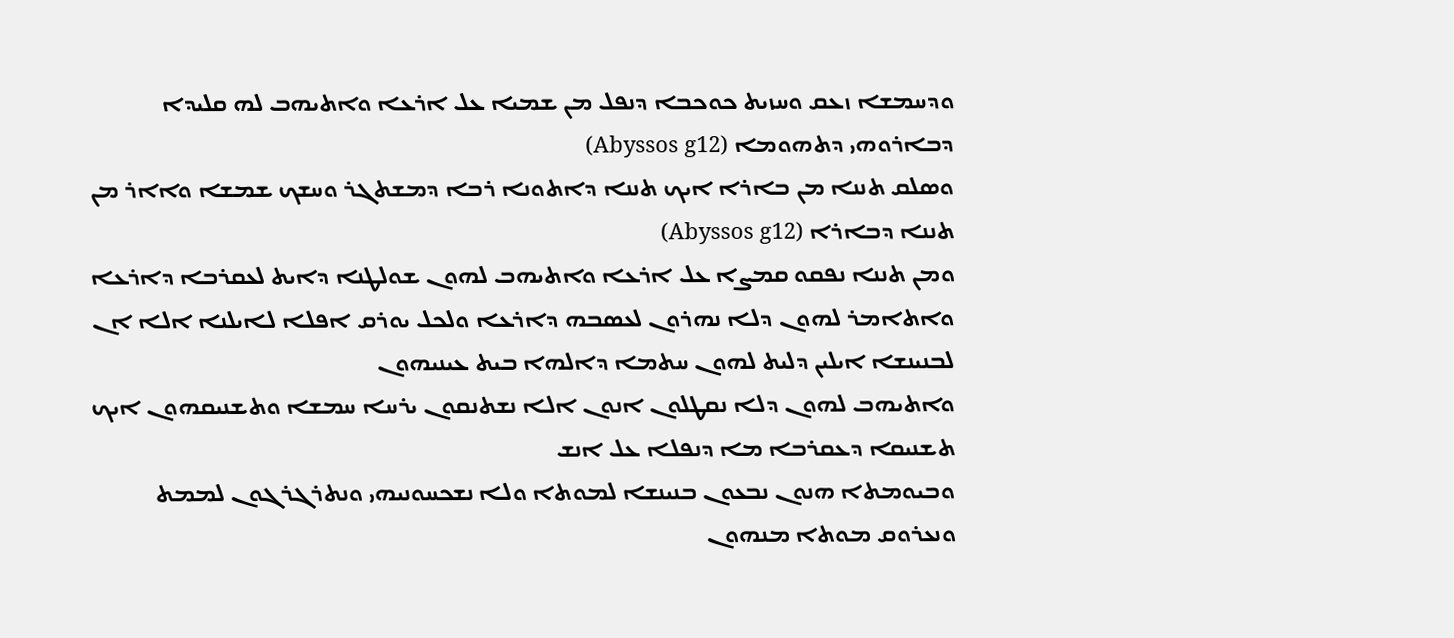ܘܕܚܡܫܐ ܙܥܩ ܘܚܙܝܬ ܟܘܟܒܐ ܕܢܦܠ ܡܢ ܫܡܝܐ ܥܠ ܐܪܥܐ ܘܐܬܝܗܒ ܠܗ ܩܠܝܕܐ ܕܒܐܪܘܗܝ ܕܬܗܘܡܐ (Abyssos g12)
ܘܤܠܩ ܬܢܢܐ ܡܢ ܒܐܪܐ ܐܝܟ ܬܢܢܐ ܕܐܬܘܢܐ ܪܒܐ ܕܡܫܬܓܪ ܘܚܫܟ ܫܡܫܐ ܘܐܐܪ ܡܢ ܬܢܢܐ ܕܒܐܪܐ (Abyssos g12)
ܘܡܢ ܬܢܢܐ ܢܦܩܘ ܩܡܨܐ ܥܠ ܐܪܥܐ ܘܐܬܝܗܒ ܠܗܘܢ ܫܘܠܛܢܐ ܕܐܝܬ ܠܥܩܪܒܐ ܕܐܪܥܐ
ܘܐܬܐܡܪ ܠܗܘܢ ܕܠܐ ܢܗܪܘܢ ܠܥܤܒܗ ܕܐܪܥܐ ܘܠܟܠ ܝܘܪܩ ܐܦܠܐ ܠܐܝܠܢܐ ܐܠܐ ܐܢ ܠܒܢܝܢܫܐ ܐܝܠܝܢ ܕܠܝܬ ܠܗܘܢ ܚܬܡܐ ܕܐܠܗܐ ܒܝܬ ܥܝܢܝܗܘܢ
ܘܐܬܝܗܒ ܠܗܘܢ ܕܠܐ ܢܩܛܠܘܢ ܐܢܘܢ ܐܠܐ ܢܫܬܢܩܘܢ ܝܪܚܐ ܚܡܫܐ ܘܬܫܢܝܩܗܘܢ ܐܝܟ ܬܫܢܝܩܐ ܕܥܩܪܒܐ ܡܐ ܕܢܦܠܐ ܥܠ ܐܢܫ
ܘܒܝܘܡܬܐ ܗܢܘܢ ܢܒܥܘܢ ܒܢܝܢܫܐ ܠܡܘܬܐ ܘܠܐ ܢܫܟܚܘܢܝܗܝ ܘܢܬܪܓܪܓܘܢ ܠܡܡܬ ܘܢܥܪܘܩ ܡܘܬܐ ܡܢܗܘܢ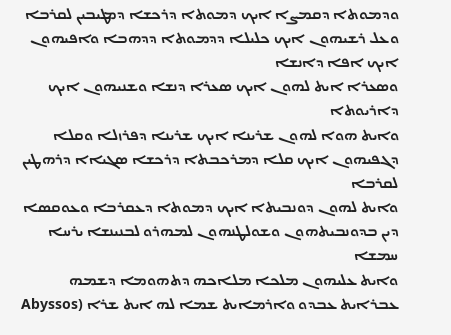ܘܕܡܘܬܐ ܕܩܡܨܐ ܐܝܟ ܕܡܘܬܐ ܕܪܟܫܐ ܕܡܛܝܒܝܢ ܠܩܪܒܐ ܘܥܠ ܪܫܝܗܘܢ ܐܝܟ ܟܠܝܠܐ ܕܕܡܘܬܐ ܕܕܗܒܐ ܘܐܦܝܗܘܢ ܐܝܟ ܐܦܐ ܕܐܢܫܐ
ܘܤܥܪܐ ܐܝܬ ܠܗܘܢ ܐܝܟ ܤܥܪܐ ܕܢܫܐ ܘܫܢܝܗܘܢ ܐܝܟ ܕܐܪܝܘܬܐ
ܘܐܝܬ ܗܘܐ ܠܗܘܢ ܫܪܝܢܐ ܐܝܟ ܫܪܝܢܐ ܕܦܪܙܠܐ ܘܩܠܐ ܕܓܦܝܗܘܢ ܐܝܟ ܩܠܐ ܕܡܪܟܒܬܐ ܕܪܟܫܐ ܤܓܝܐܐ ܕܪܗܛܝܢ ܠܩܪܒܐ
ܘܐܝܬ ܠܗܘܢ ܕܘܢܒܝܬܐ ܐܝܟ ܕܡܘܬܐ ܕܥܩܪܒܐ ܘܥܘܩܤܐ ܕܝܢ ܒܕܘܢܒܝܬܗܘܢ ܘܫܘܠܛܢܗܘܢ ܠܡܗܪܘ ܠܒܢܝܢܫܐ ܝܪܚܐ ܚܡܫܐ
ܘܐܝܬ ܥܠܝܗܘܢ ܡܠܟܐ ܡܠܐܟܗ ܕܬܗܘܡܐ ܕܫܡܗ ܥܒܪܐܝܬ ܥܒܕܘ ܘܐܪܡܐܝܬ ܫܡܐ ܠܗ ܐܝܬ ܫܪܐ (Abyssos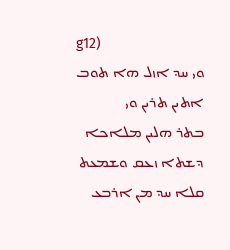g12)
ܘܝ ܚܕ ܐܙܠ ܗܐ ܬܘܒ ܐܬܝܢ ܬܪܝܢ ܘܝ
ܒܬܪ ܗܠܝܢ ܡܠܐܟܐ ܕܫܬܐ ܙܥܩ ܘܫܡܥܬ ܩܠܐ ܚܕ ܡܢ ܐܪܒܥ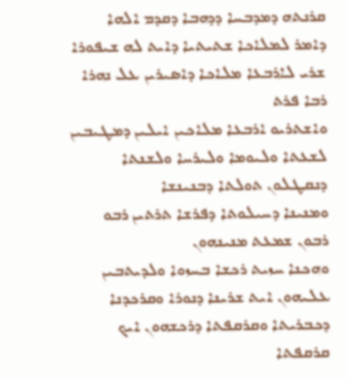ܩܪܢܬܗ ܕܡܕܒܚܐ ܕܕܗܒܐ ܕܩܕܡ ܐܠܗܐ
ܕܐܡܪ ܠܡܠܐܟܐ ܫܬܝܬܝܐ ܕܐܝܬ ܠܗ ܫܝܦܘܪܐ ܫܪܝ ܠܐܪܒܥܐ ܡܠܐܟܐ ܕܐܤܝܪܝܢ ܥܠ ܢܗܪܐ ܪܒܐ ܦܪܬ
ܘܐܫܬܪܝܘ ܐܪܒܥܐ ܡܠܐܟܝܢ ܐܝܠܝܢ ܕܡܛܝܒܝܢ ܠܫܥܬܐ ܘܠܝܘܡܐ ܘܠܝܪܚܐ ܘܠܫܢܬܐ ܕܢܩܛܠܘܢ ܬܘܠܬܐ ܕܒܢܝܢܫܐ
ܘܡܢܝܢܐ ܕܚܝܠܘܬܐ ܕܦܪܫܐ ܬܪܬܝܢ ܪܒܘ ܪܒܘܢ ܫܡܥܬ ܡܢܝܢܗܘܢ
ܘܗܟܢܐ ܚܙܝܬ ܪܟܫܐ ܒܚܙܘܐ ܘܠܕܝܬܒܝܢ ܥܠܝܗܘܢ ܐܝܬ ܫܪܝܢܐ ܕܢܘܪܐ ܘܩܪܟܕܢܐ ܕܟܒܪܝܬܐ ܘܩܪܩܦܬܐ ܕܪܟܫܗܘܢ ܐܝܟ ܩܪܩܦܬܐ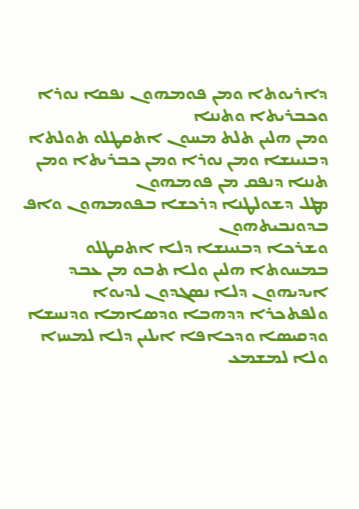ܕܐܪܝܘܬܐ ܘܡܢ ܦܘܡܗܘܢ ܢܦܩܐ ܢܘܪܐ ܘܟܒܪܝܬܐ ܘܬܢܢܐ
ܘܡܢ ܗܠܝܢ ܬܠܬ ܡܚܘܢ ܐܬܩܛܠܘ ܬܘܠܬܐ ܕܒܢܝܢܫܐ ܘܡܢ ܢܘܪܐ ܘܡܢ ܟܒܪܝܬܐ ܘܡܢ ܬܢܢܐ ܕܢܦܩ ܡܢ ܦܘܡܗܘܢ
ܡܛܠ ܕܫܘܠܛܢܐ ܕܪܟܫܐ ܒܦܘܡܗܘܢ ܘܐܦ ܒܕܘܢܒܝܬܗܘܢ
ܘܫܪܟܐ ܕܒܢܝܢܫܐ ܕܠܐ ܐܬܩܛܠܘ ܒܡܚܘܬܐ ܗܠܝܢ ܘܠܐ ܬܒܘ ܡܢ ܥܒܕ ܐܝܕܝܗܘܢ ܕܠܐ ܢܤܓܕܘܢ ܠܕܝܘܐ ܘܠܦܬܟܪܐ ܕܕܗܒܐ ܘܕܤܐܡܐ ܘܕܢܚܫܐ ܘܕܩܝܤܐ ܘܕܟܐܦܐ ܐܝܠܝܢ ܕܠܐ ܠܡܚܙܐ ܘܠܐ ܠܡܫܡܥ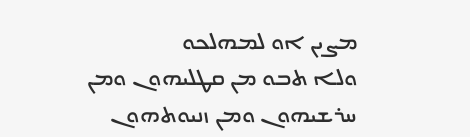ܡܨܝܢ ܐܘ ܠܡܗܠܟܘ
ܘܠܐ ܬܒܘ ܡܢ ܩܛܠܝܗܘܢ ܘܡܢ ܚܪܫܝܗܘܢ ܘܡܢ ܙܢܝܘܬܗܘܢ